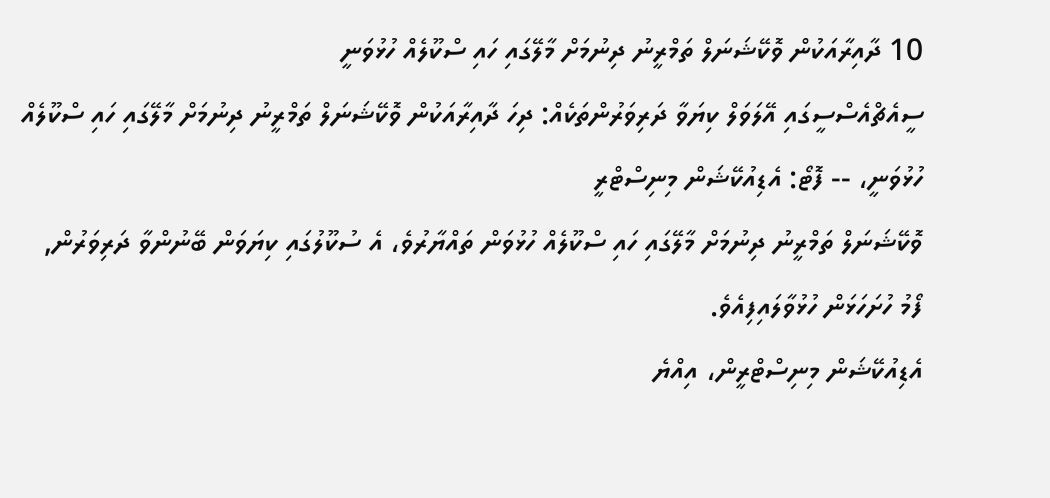10 ދާއިރާއަކުން ވޮކޭޝަނަލް ތަމްރީނު ދިނުމަށް މާލޭގައި ހައި ސްކޫލެއް ހުޅުވަނީ
ސީއެޗްއެސްސީގައި އޭލަވަލް ކިޔަވާ ދަރިވަރުންތަކެއް: ދިހަ ދާއިރާއަކުން ވޮކޭޝަނަލް ތަމްރީނު ދިނުމަށް މާލޭގައި ހައި ސްކޫލެއް ހުޅުވަނީ، -- ފޮޓޯ: އެޑިއުކޭޝަން މިނިސްޓްރީ
ވޮކޭޝަނަލް ތަމްރީނު ދިނުމަށް މާލޭގައި ހައި ސްކޫލެއް ހުޅުވަން ތައްޔާރުވެ، އެ ސުކޫލުގައި ކިޔަވަން ބޭނުންވާ ދަރިވަރުން, ފޯމު ހުށަހަޅަން ހުޅުވާލައިފިއެވެ.
އެޑިއުކޭޝަން މިނިސްޓްރީން، އިއްޔެ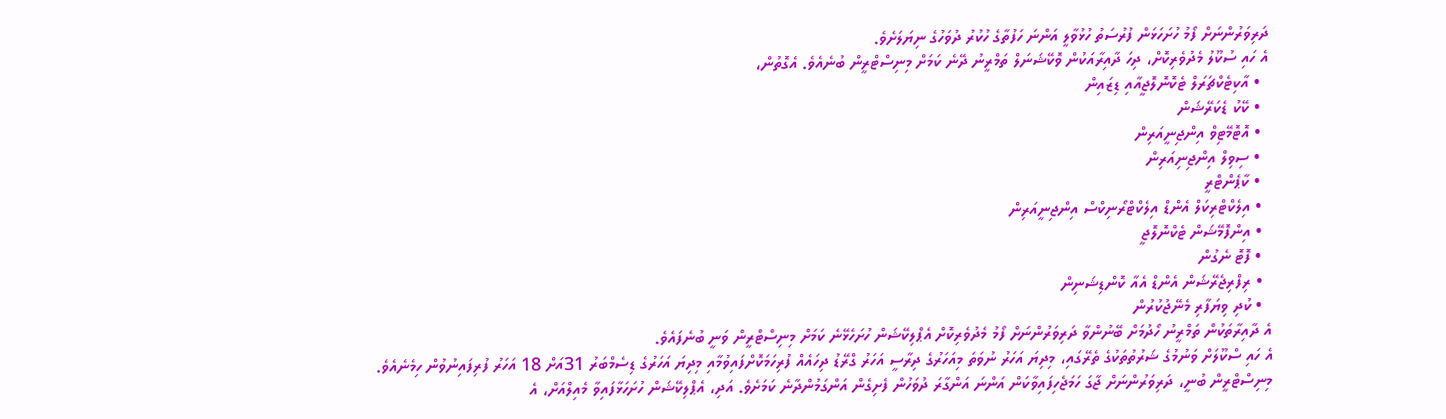ދަރިވަރުންނަށް ފޯމު ހުށަހަޅަން ފުރުސަތު ހުޅުވާލީ އަންނަ ހަފުތާގެ ހުކުރު ދުވަހުގެ ނިޔަލަށެވެ.
އެ ހައި ސުކޫލު މެދުވެރިކޮށް، ދިހަ ދާއިރާއަކުން ވޮކޭޝަނަލް ތަމްރީނު ދޭނެ ކަމަށް މިނިސްޓްރީން ބުނެއެވެ. އެގޮތުން،
  • އާކިޓެކްޗަރަލް ޓެކޮނޮލޮޖީއާއި ޑިޒައިން
  • ކޭކު ޑެކަރޭޝަން
  • އޮޓޮމޭޓިވް އިންޖިނީއަރިން
  • ސިވިލް އިންޖިނިއަރިން
  • ކާޕެންޓްރީ
  • އިލެކްޓްރިކަލް އެންޑް އިލެކްޓްރޯނިކްސް އިންޖިނީއަރިން
  • އިންފޮމޭޝަން ޓެކްނޮލޮޖީ
  • ފޮޓޮ ނެގުން
  • ރިފްރިޖެރޭޝަން އެންޑް އެއާ ކޮންޑިޝަނިން
  • ކުދި ވިޔަފާރި މެނޭޖުކުރުން
އެ ދާއިރާތަކުން ތަމްރީނު ހޯދުމަށް ބޭނުންވާ ދަރިވަރުންނަށް ފޯމު މެދުވެރިކޮށް އެޕްލިކޭޝަން ހުށަހެޅޭނެ ކަމަށް މިނިސްޓްރީން ވަނީ ބުނެފައެވެ.
އެ ހައި ސްކޫލަށް ވަނުމުގެ ޝަރުތުތަކުގެ ތެރޭގައި، މިދިޔަ އަހަރު ނުވަތަ މިއަހަރުގެ ދިރާސީ އަހަރު ގްރޭޑު ދިހައެއް ފުރިހަމަކޮށްފައިވުމާއި މިދިޔަ އަހަރުގެ ޑިސެމްބަރު 31އަށް 18 އަހަރު ފުރިފައިނުވުން ހިމެނެއެވެ.
މިނިސްޓްރީން ބުނީ، ދަރިވަރުންނަށް ޖާގަ ހަމަޖެހިފައިވާކަން އަންނަ އަންގާރަ ދުވަހުން ފެށިގެން އަންގަމުންދާނެ ކަމަށެވެ. އަދި، އެޕްލިކޭޝަން ހުށަހަޅާފައިވާ މެއިލްއަށް، އެ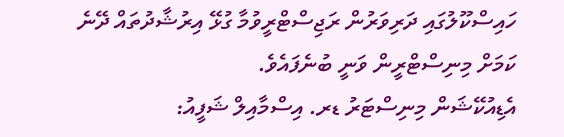ހައިސްކޫލުގައި ދަރިވަރުން ރަޖިސްޓްރީވުމާ ގުޅޭ އިރުޝާދުތައް ދޭނެ ކަމަށް މިނިސްޓްރީން ވަނީ ބުނެފައެވެ.
އެޑިއުކޭޝަން މިނިސްޓަރު ޑރ. އިސްމާއިލް ޝަފީއު: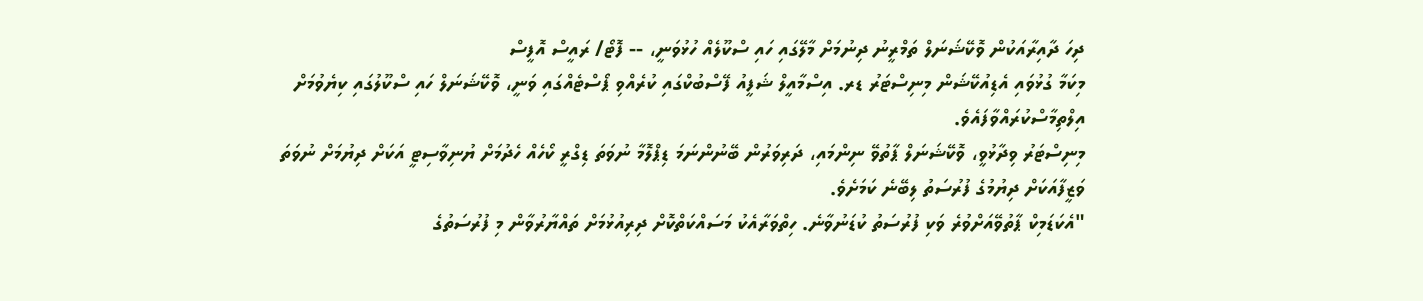ދިހަ ދާއިރާއަކުން ވޮކޭޝަނަލް ތަމްރީނު ދިނުމަށް މާލޭގައި ހައި ސްކޫލެއް ހުޅުވަނީ، -- ފޮޓޯ/ ރައީސް އޮފީސް
މިކަމާ ގުޅުވައި އެޑިއުކޭޝަން މިނިސްޓަރު ޑރ. އިސްމާއީލް ޝަފީއު ފޭސްބުކްގައި ކުރެއްވި ޕޯސްޓެއްގައި ވަނީ، ވޮކޭޝަނަލް ހައި ސްކޫލުގައި ކިޔެވުމަށް އިލްތިމާސްކުރައްވާފައެވެ.
މިނިސްޓަރު ވިދާޅުވީ، ވޮކޭޝަނަލް ޕާތުވޭ ނިންމައި، ދަރިވަރުން ބޭނުންނަމަ ޑިޕްލޮމާ ނުވަތަ ޑިގްރީ ކޯހެއް ހެދުމަށް ޔުނިވާސިޓީ އަކަށް ދިޔުމަށް ނުވަތަ ވަޒީފާއަކަށް ދިޔުމުގެ ފުރުސަތު ލިބޭނެ ކަމަށެވެ.
"އެކަޑަމިކް ޕާތުވޭއަށްވުރެ ވަކި ފުރުސަތު ކުޑަނުވާނެ. ހިތްވަރާއެކު މަސައްކަތްކޮށް ދިރިއުޅުމަށް ތައްޔާރުވާން މި ފުރުސަތުގެ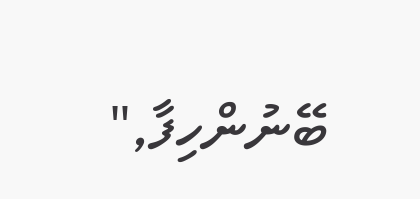ބޭނުންހިފާ,"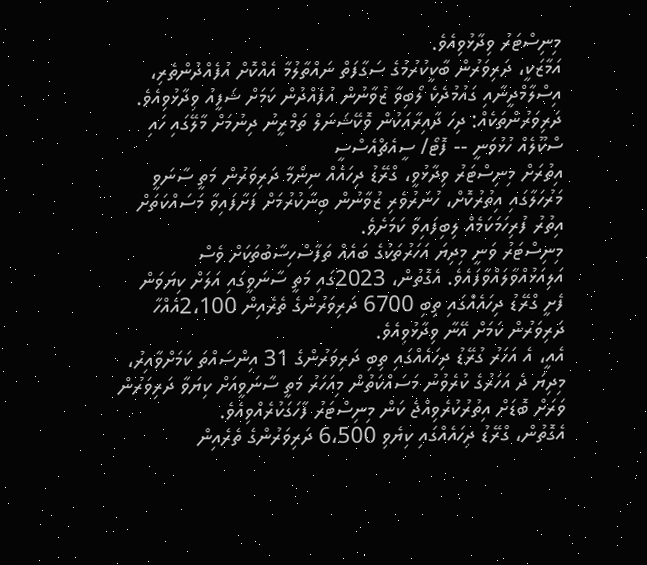މިނިސްޓަރު ވިދާޅުވިއެވެ.
އަމާޒަކީ، ދަރިވަރުން ބާކީކުރުމުގެ ސަގާފަތް ނައްތާލުމާ އެއްކޮށް އުފެއްދުންތެރި، އިސްލާމްދީނާއި ގައުމުދެކެ ލޯބިވާ ޒުވާނުން އުފެއްދުން ކަމަށް ޝަފީއު ވިދާޅުވިއެވެ.
ދަރިވަރުންތަކެއް: ދިހަ ދާއިރާއަކުން ވޮކޭޝަނަލް ތަމްރީނު ދިނުމަށް މާލޭގައި ހައި ސްކޫލެއް ހުޅުވަނީ -- ފޮޓޯ/ ސީއެޗްއެސްސީ
އިތުރަށް މިނިސްޓަރު ވިދާޅުވީ، ގްރޭޑު ދިހައެއް ނިންމާ ދަރިވަރުން މަތީ ސާނަވީ މަރުހަލާގައި އިތުރުކޮށް، ހުނަރުވެރި ޒުވާނުން ބިނާކުރުމަށް ފަށާފައިވާ މަސައްކަތަށް އިތުރު ފުރިހަމަކަމެއް ލިބިފައިވާ ކަމަށެވެ.
މިނިސްޓަރު ވަނީ މިދިޔަ އަހަރުތަކުގެ ބައެއް ތަފާސްހިސާބުތަކަށް ވެސް އަލިއަޅުއްވާލައްވާފައެވެ. އެގޮތުން، 2023ގައި މަތީ ސާނަވީގައި އަލަށް ކިޔަވަން ފެށީ ގްރޭޑު ދިހައެއްގައި ތިބި 6700 ދަރިވަރުންގެ ތެރެއިން 2،100އެއްހާ ދަރިވަރުން ކަމަށް އޭނާ ވިދާޅުވިއެވެ.
އެއީ، އެ އަހަރު ގުރޭޑު ދިހައެއްގައި ތިބި ދަރިވަރުންގެ 31 އިންސައްތަ ކަމަށްވާއިރު، މިދިޔަ ދެ އަހަރުގެ ކުރެވުނު މަސައްކަތުން މިއަހަރު މަތީ ސާނަވީއަށް ކިޔަވާ ދަރިވަރުން ވަރަށް ބޮޑަށް އިތުރުކުރެވިއްޖެ ކަން މިނިސްޓަރު ފާހަގަކުރެއްވިއެވެ.
އެގޮތުން، ގްރޭޑު ދިހައެއްގައި ކިޔެވި 6،500 ދަރިވަރުންގެ ތެރެއިން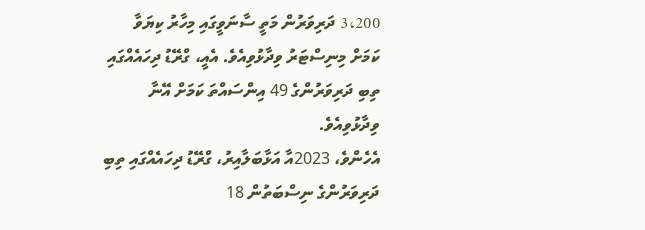3،200 ދަރިވަރުން މަތީ ސާނަވީގައި މިހާރު ކިޔަވާ ކަމަށް މިނިސްޓަރު ވިދާޅުވިއެވެ. އެއީ، ގްރޭޑު ދިހައެއްގައި ތިބި ދަރިވަރުންގެ 49 އިންސައްތަ ކަމަށް އޭނާ ވިދާޅުވިއެވެ.
އެހެންވެ، 2023އާ އަޅާބަލާއިރު، ގްރޭޑު ދިހައެއްގައި ތިބި ދަރިވަރުންގެ ނިސްބަތުން 18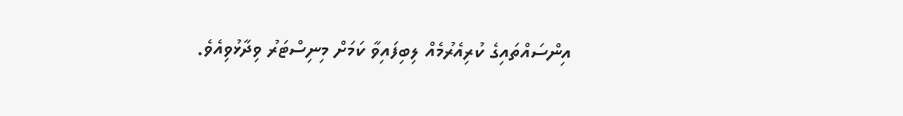އިންސައްތައިގެ ކުރިއެރުމެއް ލިބިފައިވާ ކަމަށް މިނިސްޓަރު ވިދާޅުވިއެވެ.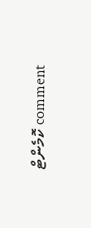comment ކޮމެންޓް